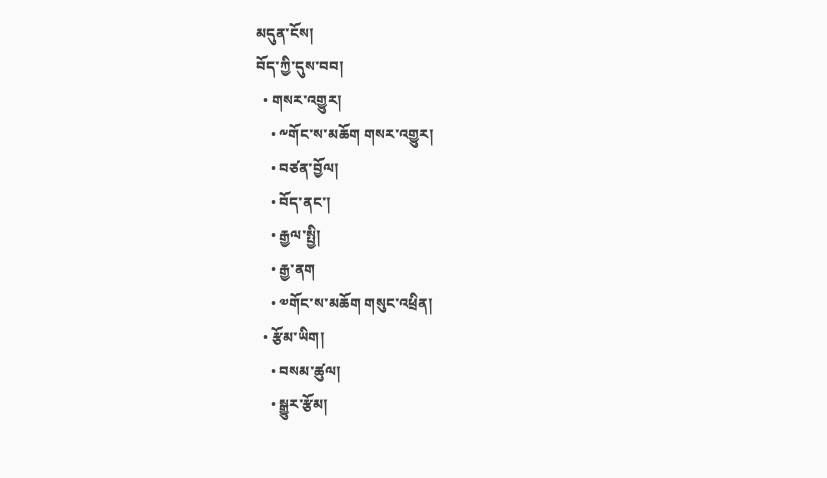མདུན་ངོས།
བོད་ཀྱི་དུས་བབ།
  • གསར་འགྱུར།
    • ༸གོང་ས་མཆོག གསར་འགྱུར།
    • བཙན་བྱོལ།
    • བོད་ནང་།
    • རྒྱལ་སྤྱི།
    • རྒྱ་ནག
    • ༧གོང་ས་མཆོག གསུང་འཕྲིན།
  • རྩོམ་ཡིག།
    • བསམ་ཚུལ།
    • སྒྱུར་རྩོམ།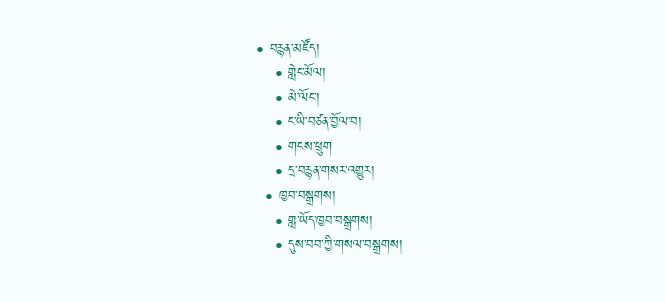• བརྙན་མཛོད།
    • གླེང་མོལ།
    • མེ་ལོང་།
    • ང་ཡི་བཙན་བྱོལ་བ།
    • གངས་ཕྲུག
    • དྲ་བརྙན་གསར་འགྱུར།
  • ཁྱབ་བསྒྲགས།
    • གླ་ཡོད་ཁྱབ་བསྒྲགས།
    • དུས་བབ་ཀྱི་གསལ་བསྒྲགས།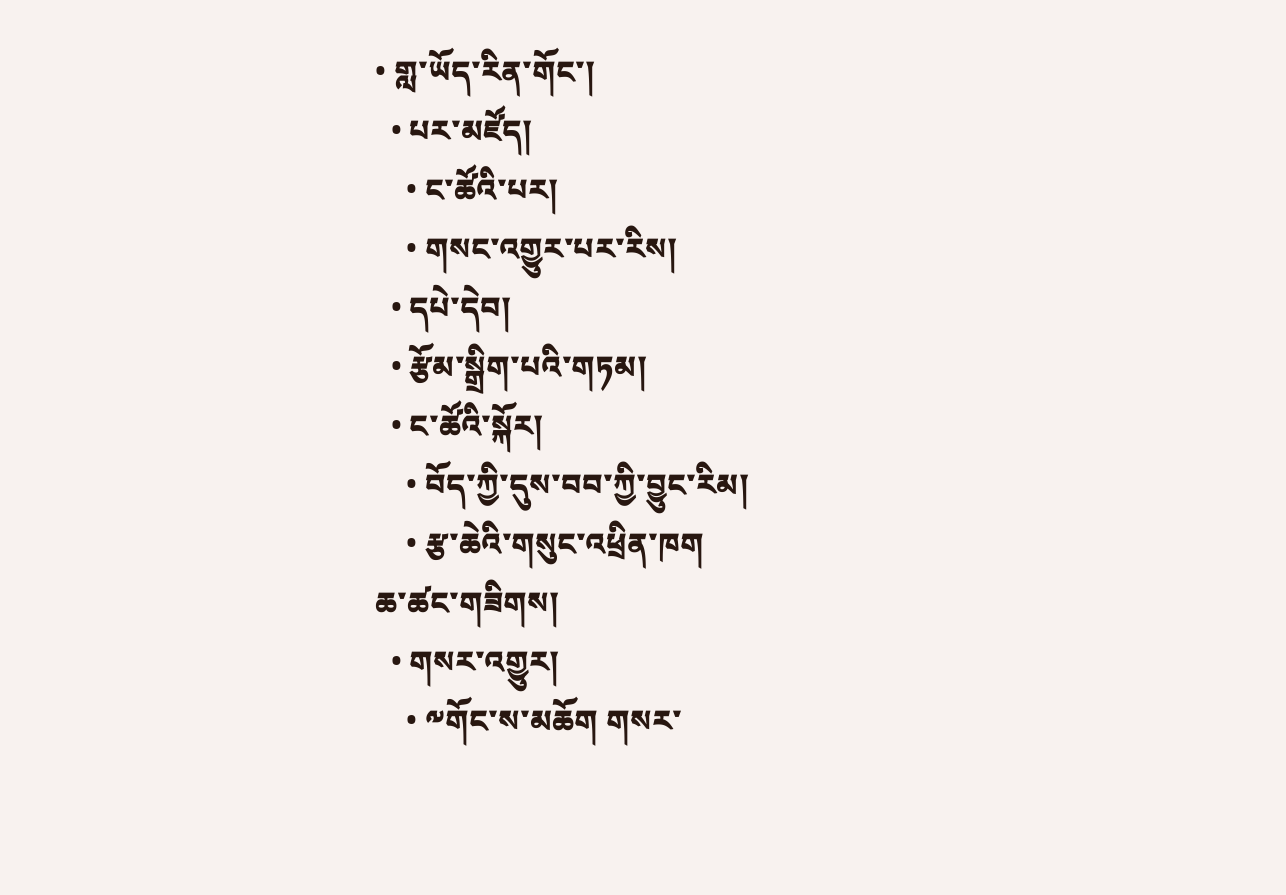• གླ་ཡོད་རིན་གོང་།
  • པར་མཛོད།
    • ང་ཚོའི་པར།
    • གསང་འགྱུར་པར་རིས།
  • དཔེ་དེབ།
  • རྩོམ་སྒྲིག་པའི་གཏམ།
  • ང་ཚོའི་སྐོར།
    • བོད་ཀྱི་དུས་བབ་ཀྱི་བྱུང་རིམ།
    • རྩ་ཆེའི་གསུང་འཕྲིན་ཁག
ཆ་ཚང་གཟིགས།
  • གསར་འགྱུར།
    • ༸གོང་ས་མཆོག གསར་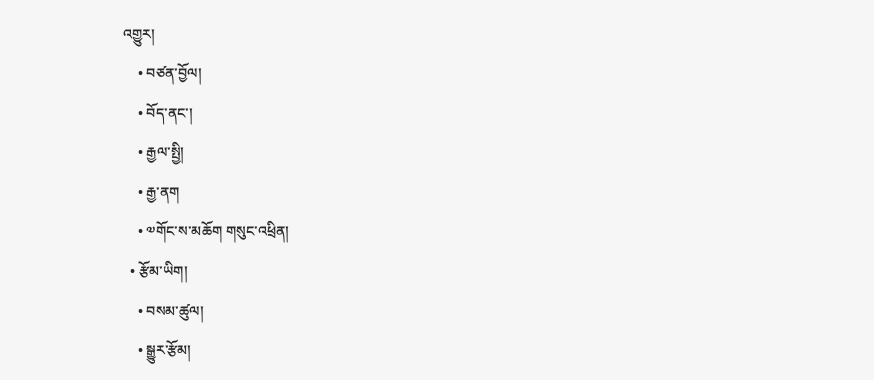འགྱུར།
    • བཙན་བྱོལ།
    • བོད་ནང་།
    • རྒྱལ་སྤྱི།
    • རྒྱ་ནག
    • ༧གོང་ས་མཆོག གསུང་འཕྲིན།
  • རྩོམ་ཡིག།
    • བསམ་ཚུལ།
    • སྒྱུར་རྩོམ།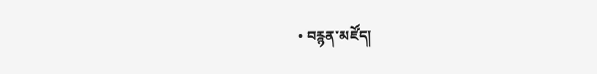• བརྙན་མཛོད།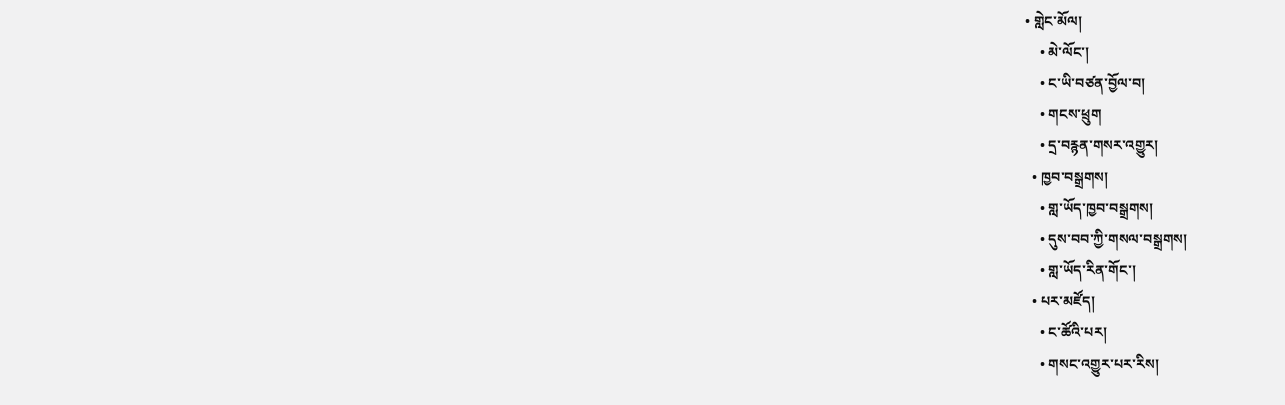• གླེང་མོལ།
    • མེ་ལོང་།
    • ང་ཡི་བཙན་བྱོལ་བ།
    • གངས་ཕྲུག
    • དྲ་བརྙན་གསར་འགྱུར།
  • ཁྱབ་བསྒྲགས།
    • གླ་ཡོད་ཁྱབ་བསྒྲགས།
    • དུས་བབ་ཀྱི་གསལ་བསྒྲགས།
    • གླ་ཡོད་རིན་གོང་།
  • པར་མཛོད།
    • ང་ཚོའི་པར།
    • གསང་འགྱུར་པར་རིས།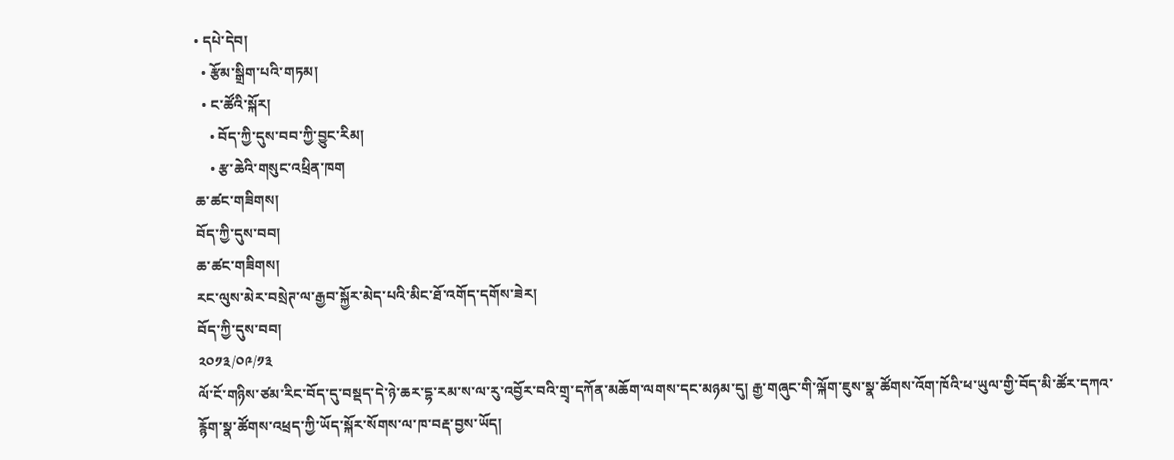• དཔེ་དེབ།
  • རྩོམ་སྒྲིག་པའི་གཏམ།
  • ང་ཚོའི་སྐོར།
    • བོད་ཀྱི་དུས་བབ་ཀྱི་བྱུང་རིམ།
    • རྩ་ཆེའི་གསུང་འཕྲིན་ཁག
ཆ་ཚང་གཟིགས།
བོད་ཀྱི་དུས་བབ།
ཆ་ཚང་གཟིགས།
རང་ལུས་མེར་བསྲེཊ་ལ་རྒྱབ་སྐྱོར་མེད་པའི་མིང་ཐོ་འགོད་དགོས་ཟེར།
བོད་ཀྱི་དུས་བབ།
༢༠༡༣/༠༩/༡༣
ལོ་ངོ་གཉིས་ཙམ་རིང་བོད་དུ་བསྡད་དེ་ཉེ་ཆར་དྷ་རམ་ས་ལ་རུ་འབྱོར་བའི་གྲྭ་དཀོན་མཆོག་ལགས་དང་མཉམ་དུ། རྒྱ་གཞུང་གི་ལྐོག་ཇུས་སྣ་ཚོགས་འོག་ཁོའི་ཕ་ཡུལ་གྱི་བོད་མི་ཚོར་དཀའ་རྙོག་སྣ་ཚོགས་འཕྲད་ཀྱི་ཡོད་སྐོར་སོགས་ལ་ཁ་བརྡ་བྱས་ཡོད།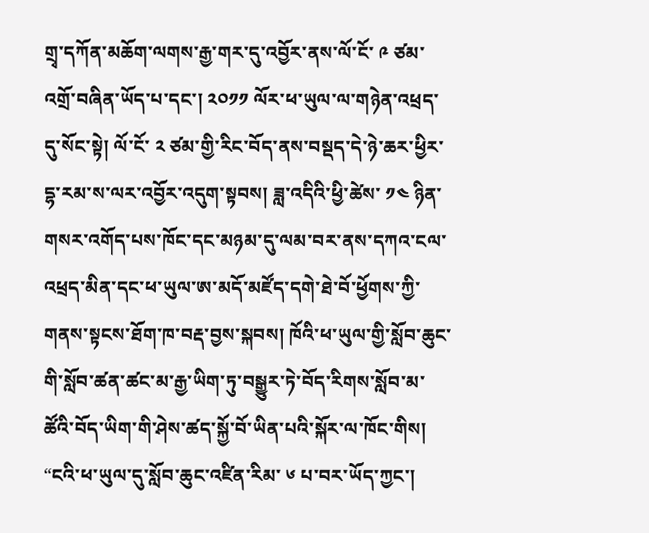གྲྭ་དཀོན་མཆོག་ལགས་རྒྱ་གར་དུ་འབྱོར་ནས་ལོ་ངོ་ ༩ ཙམ་འགྲོ་བཞིན་ཡོད་པ་དང་། ༢༠༡༡ ལོར་ཕ་ཡུལ་ལ་གཉེན་འཕྲད་དུ་སོང་སྟེ། ལོ་ངོ་ ༢ ཙམ་གྱི་རིང་བོད་ནས་བསྡད་དེ་ཉེ་ཆར་ཕྱིར་དྷ་རམ་ས་ལར་འབྱོར་འདུག་སྟབས། ཟླ་འདིའི་ཕྱི་ཚེས་ ༡༤ ཉིན་གསར་འགོད་པས་ཁོང་དང་མཉམ་དུ་ལམ་བར་ནས་དཀའ་ངལ་འཕྲད་མིན་དང་ཕ་ཡུལ་ཨ་མདོ་མཛོད་དགེ་ཐེ་བོ་ཕྱོགས་ཀྱི་གནས་སྟངས་ཐོག་ཁ་བརྡ་བྱས་སྐབས། ཁོའི་ཕ་ཡུལ་གྱི་སློབ་ཆུང་གི་སློབ་ཚན་ཚང་མ་རྒྱ་ཡིག་ཏུ་བསྒྱུར་ཏེ་བོད་རིགས་སློབ་མ་ཚོའི་བོད་ཡིག་གི་ཤེས་ཚད་སྐྱོ་བོ་ཡིན་པའི་སྐོར་ལ་ཁོང་གིས། “ངའི་ཕ་ཡུལ་དུ་སློབ་ཆུང་འཛིན་རིམ་ ༦ པ་བར་ཡོད་ཀྱང་།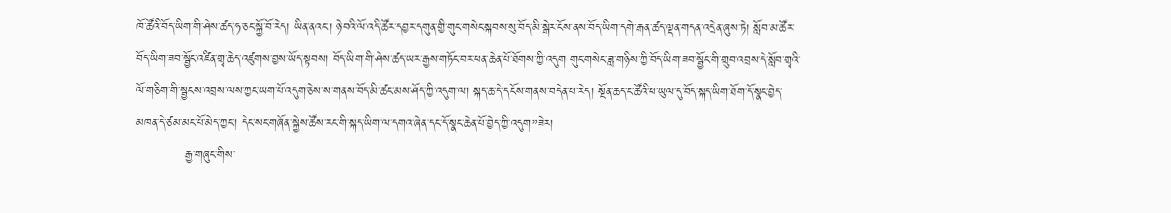ཁོ་ཚོའི་བོད་ཡིག་གི་ཤེས་ཚད་ཧ་ཅང་སྐྱོ་བོ་རེད། ཡིན་ནའང་། ཉེ་བའི་ལོ་འདི་ཚོར་དབྱར་དགུན་གྱི་གུང་གསེང་སྐབས་སུ་བོད་མི་སྒེར་ངོས་ནས་བོད་ཡིག་དགེ་རྒན་ཚད་ལྡན་གདན་འདྲེན་ཞུས་ཏེ། སློབ་མ་ཚོར་བོད་ཡིག་ཟབ་སྦྱོང་འཛིན་གྲྭ་ཆེད་འཛུགས་བྱས་ཡོད་སྟབས། བོད་ཡིག་གི་ཤེས་ཚད་ཡར་རྒྱས་གཏོང་བར་ཕན་ཆེན་པོ་ཐོགས་ཀྱི་འདུག གུང་གསེང་ཟླ་གཉིས་ཀྱི་བོད་ཡིག་ཟབ་སྦྱོང་གི་གྲུབ་འབྲས་དེ་སློབ་གྲྭའི་ལོ་གཅིག་གི་སྦྱངས་འབྲས་ལས་ཀྱང་ཡག་པོ་འདུག་ཅེས་ས་གནས་བོད་མི་ཚང་མས་ཤོད་ཀྱི་འདུག་ལ། སྐད་ཆ་དེ་དངོས་གནས་བདེན་པ་རེད། སྔོན་ཆད་ང་ཚོའི་ཕ་ཡུལ་དུ་བོད་སྐད་ཡིག་ཐོག་དོ་སྣང་བྱེད་མཁན་དེ་ཙམ་མང་པོ་མེད་ཀྱང་། དེང་སང་གཞོན་སྐྱེས་ཚོས་རང་གི་སྐད་ཡིག་ལ་དགའ་ཞེན་དང་དོ་སྣང་ཆེན་པོ་བྱེད་ཀྱི་འདུག”ཟེར།
            རྒྱ་གཞུང་གིས་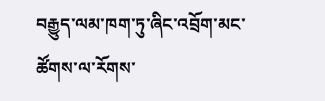བརྒྱུད་ལམ་ཁག་ཏུ་ཞིང་འབྲོག་མང་ཚོགས་ལ་རོགས་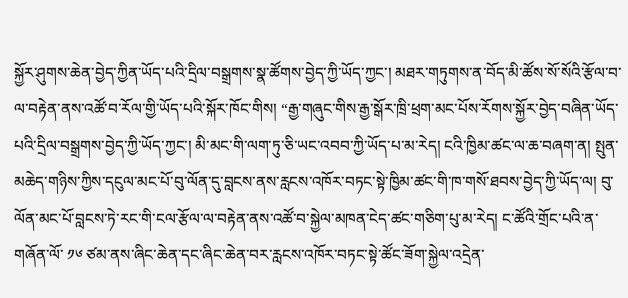སྐྱོར་ཤུགས་ཆེན་བྱེད་ཀྱིན་ཡོད་པའི་དྲིལ་བསྒྲགས་སྣ་ཚོགས་བྱེད་ཀྱི་ཡོད་ཀྱང་། མཐར་གཏུགས་ན་བོད་མི་ཚོས་སོ་སོའི་རྩོལ་བ་ལ་བརྟེན་ནས་འཚོ་བ་རོལ་གྱི་ཡོད་པའི་སྐོར་ཁོང་གིས། “རྒྱ་གཞུང་གིས་རྒྱ་སྒོར་ཁྲི་ཕྲག་མང་པོས་རོགས་སྐྱོར་བྱེད་བཞིན་ཡོད་པའི་དྲིལ་བསྒྲགས་བྱེད་ཀྱི་ཡོད་ཀྱང་། མི་མང་གི་ལག་ཏུ་ཅི་ཡང་འབབ་ཀྱི་ཡོད་པ་མ་རེད། ངའི་ཁྱིམ་ཚང་ལ་ཆ་བཞག་ན། སྤུན་མཆེད་གཉིས་ཀྱིས་དངུལ་མང་པོ་བུ་ལོན་དུ་བླངས་ནས་རླངས་འཁོར་བཏང་སྟེ་ཁྱིམ་ཚང་གི་ཁ་གསོ་ཐབས་བྱེད་ཀྱི་ཡོད་ལ། བུ་ལོན་མང་པོ་བླངས་ཏེ་རང་གི་ངལ་རྩོལ་ལ་བརྟེན་ནས་འཚོ་བ་སྐྱེལ་མཁན་ངེད་ཚང་གཅིག་པུ་མ་རེད། ང་ཚོའི་གྲོང་པའི་ན་གཞོན་ལོ་ ༡༦ ཙམ་ནས་ཞིང་ཆེན་དང་ཞིང་ཆེན་བར་རླངས་འཁོར་བཏང་སྟེ་ཚོང་ཟོག་སྐྱེལ་འདྲེན་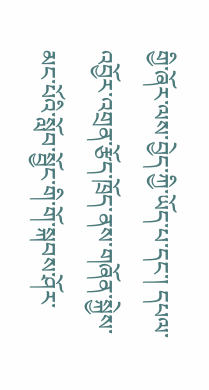གྱི་ཞོར་ལས་བྱེད་ཀྱི་ཡོད་པ་དང་། དཔལ་འབྱོར་འགྲན་རྩོད་ཁྲོད་ནས་གཞོན་སྐྱེས་མང་པོའི་སློབ་སྦྱོང་གི་གོ་སྐབས་ཤོར་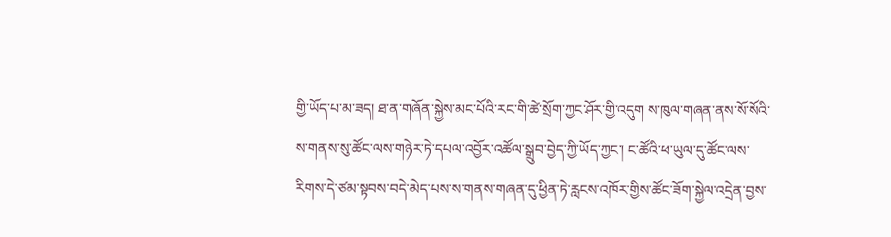གྱི་ཡོད་པ་མ་ཟད། ཐ་ན་གཞོན་སྐྱེས་མང་པོའི་རང་གི་ཚེ་སྲོག་ཀྱང་ཤོར་གྱི་འདུག ས་ཁུལ་གཞན་ནས་སོ་སོའི་ས་གནས་སུ་ཚོང་ལས་གཉེར་ཏེ་དཔལ་འབྱོར་འཚོལ་སྒྲུབ་བྱེད་ཀྱི་ཡོད་ཀྱང་། ང་ཚོའི་ཕ་ཡུལ་དུ་ཚོང་ལས་རིགས་དེ་ཙམ་སྟབས་བདེ་མེད་པས་ས་གནས་གཞན་དུ་ཕྱིན་ཏེ་རླངས་འཁོར་གྱིས་ཚོང་ཟོག་སྐྱེལ་འདྲེན་བྱས་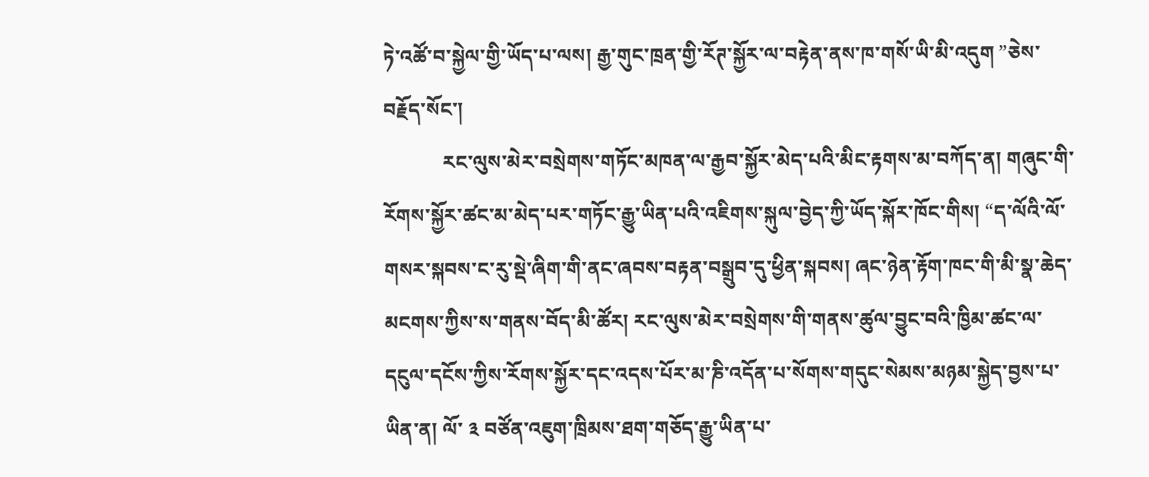ཏེ་འཚོ་བ་སྐྱེལ་གྱི་ཡོད་པ་ལས། རྒྱ་གུང་ཁྲན་གྱི་རོཊ་སྐྱོར་ལ་བརྟེན་ནས་ཁ་གསོ་ཡི་མི་འདུག ”ཅེས་བརྗོད་སོང་།
            རང་ལུས་མེར་བསྲེགས་གཏོང་མཁན་ལ་རྒྱབ་སྐྱོར་མེད་པའི་མིང་རྟགས་མ་བཀོད་ན། གཞུང་གི་རོགས་སྐྱོར་ཚང་མ་མེད་པར་གཏོང་རྒྱུ་ཡིན་པའི་འཇིགས་སྐུལ་བྱེད་ཀྱི་ཡོད་སྐོར་ཁོང་གིས། “ད་ལོའི་ལོ་གསར་སྐབས་ང་རུ་སྡེ་ཞིག་གི་ནང་ཞབས་བརྟན་བསྒྲུབ་དུ་ཕྱིན་སྐབས། ཞང་ཉེན་རྟོག་ཁང་གི་མི་སྣ་ཆེད་མངགས་ཀྱིས་ས་གནས་བོད་མི་ཚོར། རང་ལུས་མེར་བསྲེགས་གི་གནས་ཚུལ་བྱུང་བའི་ཁྱིམ་ཚང་ལ་དངུལ་དངོས་ཀྱིས་རོགས་སྐྱོར་དང་འདས་པོར་མ་ཎི་འདོན་པ་སོགས་གདུང་སེམས་མཉམ་སྐྱེད་བྱས་པ་ཡིན་ན། ལོ་ ༣ བཙོན་འཇུག་ཁྲིམས་ཐག་གཅོད་རྒྱུ་ཡིན་པ་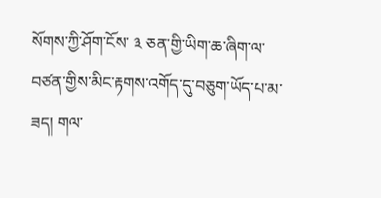སོགས་ཀྱི་ཤོག་ངོས་ ༣ ཅན་གྱི་ཡིག་ཆ་ཞིག་ལ་བཙན་གྱིས་མིང་རྟགས་འགོད་དུ་བཅུག་ཡོད་པ་མ་ཟད། གལ་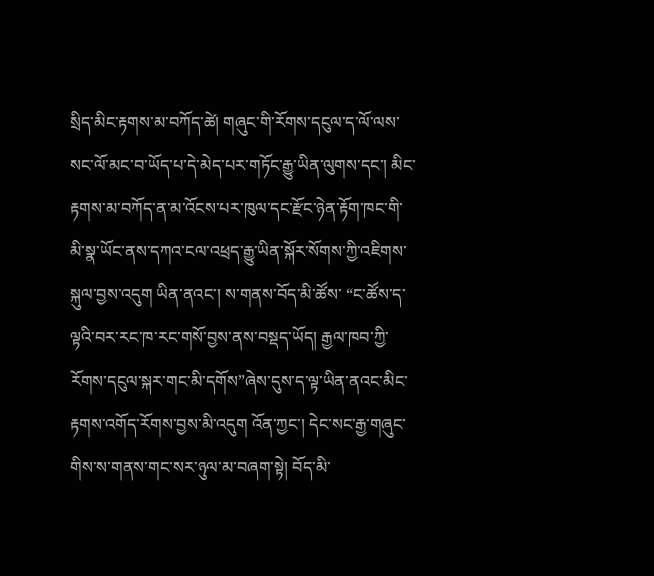སྲིད་མིང་རྟགས་མ་བཀོད་ཚེ། གཞུང་གི་རོགས་དངུལ་ད་ལོ་ལས་སང་ལོ་མང་བ་ཡོད་པ་དེ་མེད་པར་གཏོང་རྒྱུ་ཡིན་ལུགས་དང་། མིང་རྟགས་མ་བཀོད་ན་མ་འོངས་པར་ཁུལ་དང་རྫོང་ཉེན་རྟོག་ཁང་གི་མི་སྣ་ཡོང་ནས་དཀའ་ངལ་འཕྲད་རྒྱུ་ཡིན་སྐོར་སོགས་ཀྱི་འཇིགས་སྐུལ་བྱས་འདུག ཡིན་ནའང་། ས་གནས་བོད་མི་ཚོས་ “ང་ཚོས་ད་ལྟའི་བར་རང་ཁ་རང་གསོ་བྱས་ནས་བསྡད་ཡོད། རྒྱལ་ཁབ་ཀྱི་རོགས་དངུལ་སྐར་གང་མི་དགོས”ཞེས་དུས་ད་ལྟ་ཡིན་ནའང་མིང་རྟགས་འགོད་རོགས་བྱས་མི་འདུག འོན་ཀྱང་། དེང་སང་རྒྱ་གཞུང་གིས་ས་གནས་གང་སར་ཉུལ་མ་བཞག་སྟེ། བོད་མི་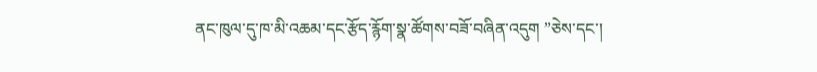ནང་ཁུལ་དུ་ཁ་མི་འཆམ་དང་རྩོད་རྙོག་སྣ་ཚོགས་བཟོ་བཞིན་འདུག ”ཅེས་དང་།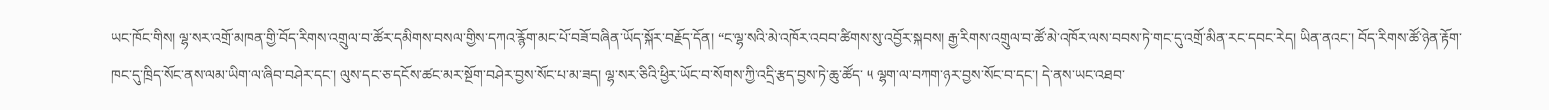ཡང་ཁོང་གིས། ལྷ་སར་འགྲོ་མཁན་གྱི་བོད་རིགས་འགྲུལ་བ་ཚོར་དམིགས་བསལ་གྱིས་དཀའ་རྙོག་མང་པོ་བཟོ་བཞིན་ཡོད་སྐོར་བརྗོད་དོན། “ང་ལྷ་སའི་མེ་འཁོར་འབབ་ཚིགས་སུ་འབྱོར་སྐབས། རྒྱ་རིགས་འགྲུལ་བ་ཚོ་མེ་འཁོར་ལས་བབས་ཏེ་གང་དུ་འགྲོ་མིན་རང་དབང་རེད། ཡིན་ནའང་། བོད་རིགས་ཚོ་ཉེན་རྟོག་ཁང་དུ་ཁྲིད་སོང་ནས་ལམ་ཡིག་ལ་ཞིབ་བཤེར་དང་། ལུས་དང་ཅ་དངོས་ཚང་མར་སྔོག་བཤེར་བྱས་སོང་པ་མ་ཟད། ལྷ་སར་ཅིའི་ཕྱིར་ཡོང་བ་སོགས་ཀྱི་འདྲི་རྩད་བྱས་ཏེ་ཆུ་ཚོད་ ༥ ལྷག་ལ་བཀག་ཉར་བྱས་སོང་བ་དང་། དེ་ནས་ཡང་འཐབ་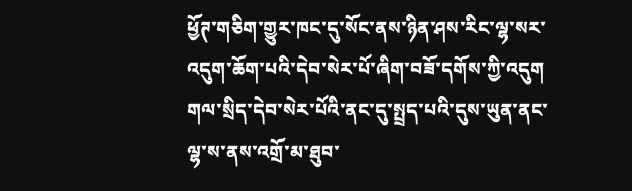ཕྱོཊ་གཅིག་གྱུར་ཁང་དུ་སོང་ནས་ཉིན་ཤས་རིང་ལྷ་སར་འདུག་ཆོག་པའི་དེབ་སེར་པོ་ཞིག་བཟོ་དགོས་ཀྱི་འདུག གལ་སྲིད་དེབ་སེར་པོའི་ནང་དུ་སྤྲད་པའི་དུས་ཡུན་ནང་ལྷ་ས་ནས་འགྲོ་མ་ཐུབ་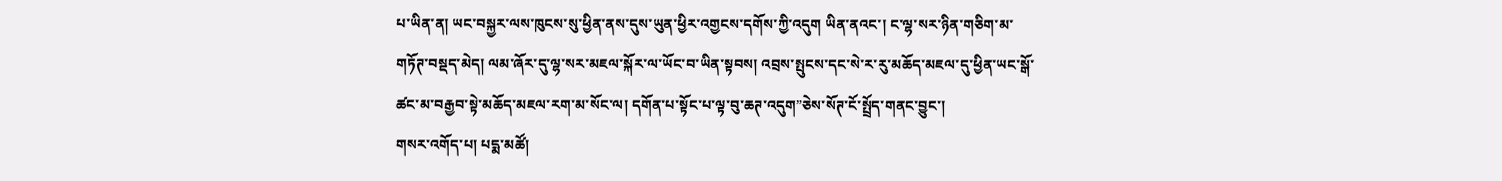པ་ཡིན་ན། ཡང་བསྐྱར་ལས་ཁུངས་སུ་ཕྱིན་ནས་དུས་ཡུན་ཕྱིར་འགྱངས་དགོས་ཀྱི་འདུག ཡིན་ནའང་། ང་ལྷ་སར་ཉིན་གཅིག་མ་གཏོཊ་བསྡད་མེད། ལམ་ཞོར་དུ་ལྷ་སར་མཇལ་སྐོར་ལ་ཡོང་བ་ཡིན་སྟབས། འབྲས་སྤུངས་དང་སེ་ར་རུ་མཆོད་མཇལ་དུ་ཕྱིན་ཡང་སྒོ་ཚང་མ་བརྒྱབ་སྟེ་མཆོད་མཇལ་རག་མ་སོང་ལ། དགོན་པ་སྟོང་པ་ལྟ་བུ་ཆཊ་འདུག”ཅེས་སོཊ་ངོ་སྤྲོད་གནང་བྱུང་།
གསར་འགོད་པ། པདྨ་མཚོ།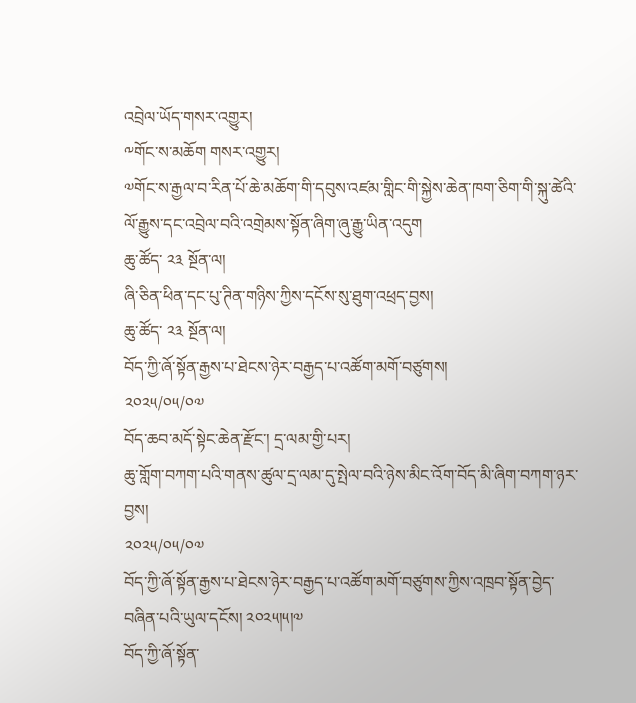འབྲེལ་ཡོད་གསར་འགྱུར།
༸གོང་ས་མཆོག གསར་འགྱུར།
༧གོང་ས་རྒྱལ་བ་རིན་པོ་ཆེ་མཆོག་གི་དབུས་འཛམ་གླིང་གི་སྐྱེས་ཆེན་ཁག་ཅིག་གི་སྐུ་ཚེའི་ལོ་རྒྱུས་དང་འབྲེལ་བའི་འགྲེམས་སྟོན་ཞིག་ཞུ་རྒྱུ་ཡིན་འདུག
ཆུ་ཚོད་ ༢༣ སྔོན་ལ།
ཞི་ཅིན་ཕིན་དང་པུ་ཊིན་གཉིས་ཀྱིས་དངོས་སུ་ཐུག་འཕྲད་བྱས།
ཆུ་ཚོད་ ༢༣ སྔོན་ལ།
བོད་ཀྱི་ཞོ་སྟོན་རྒྱས་པ་ཐེངས་ཉེར་བརྒྱད་པ་འཚོག་མགོ་བཙུགས།
༢༠༢༥/༠༥/༠༧
བོད་ཆབ་མདོ་སྟེང་ཆེན་རྫོང་། དྲ་ལམ་གྱི་པར།
ཆུ་གློག་བཀག་པའི་གནས་ཚུལ་དྲ་ལམ་དུ་སྤེལ་བའི་ཉེས་མིང་འོག་བོད་མི་ཞིག་བཀག་ཉར་བྱས།
༢༠༢༥/༠༥/༠༧
བོད་ཀྱི་ཞོ་སྟོན་རྒྱས་པ་ཐེངས་ཉེར་བརྒྱད་པ་འཚོག་མགོ་བཙུགས་ཀྱིས་འཁྲབ་སྟོན་བྱེད་བཞིན་པའི་ཡུལ་དངོས། ༢༠༢༥།༥།༧
བོད་ཀྱི་ཞོ་སྟོན་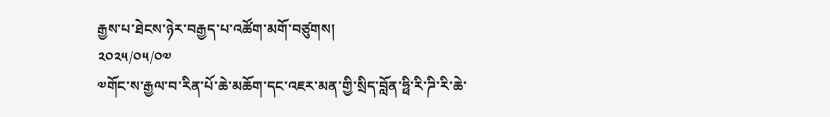རྒྱས་པ་ཐེངས་ཉེར་བརྒྱད་པ་འཚོག་མགོ་བཙུགས།
༢༠༢༥/༠༥/༠༧
༧གོང་ས་རྒྱལ་བ་རིན་པོ་ཆེ་མཆོག་དང་འཇར་མན་གྱི་སྲིད་བློན་ཧྥི་རི་ཌི་རི་ཆེ་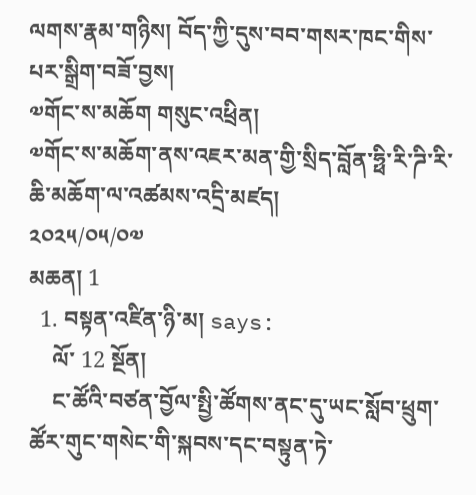ལགས་རྣམ་གཉིས། བོད་ཀྱི་དུས་བབ་གསར་ཁང་གིས་པར་སྒྲིག་བཟོ་བྱས།
༧གོང་ས་མཆོག གསུང་འཕྲིན།
༧གོང་ས་མཆོག་ནས་འཇར་མན་གྱི་སྲིད་བློན་ཧྥི་རི་ཌི་རི་ཆི་མཆོག་ལ་འཚམས་འདྲི་མཛད།
༢༠༢༥/༠༥/༠༧
མཆན། 1
  1. བསྟན་འཛིན་ཉི་མ། says:
    ལོ་ 12 སྔོན།
    ང་ཚོའི་བཙན་བྱོལ་སྤྱི་ཚོགས་ནང་དུ་ཡང་སློབ་ཕྲུག་ཚོར་གུང་གསེང་གི་སྐབས་དང་བསྟུན་ཏེ་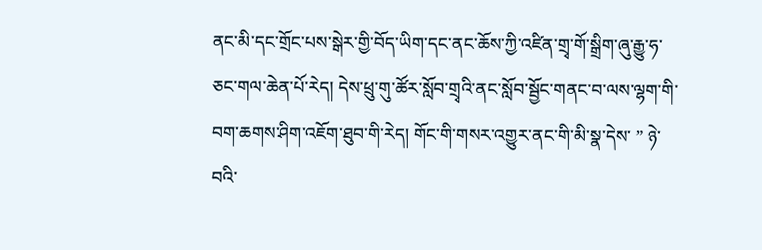ནང་མི་དང་གྲོང་པས་སྒེར་གྱི་བོད་ཡིག་དང་ནང་ཆོས་ཀྱི་འཛིན་གྲྭ་གོ་སྒྲིག་ཞུ་རྒྱུ་ཧ་ཅང་གལ་ཆེན་པོ་རེད། དེས་ཕྲུ་གུ་ཚོར་སློབ་གྲྭའི་ནང་སློབ་སྦྱོང་གནང་བ་ལས་ལྷག་གི་བག་ཆགས་ཤིག་འཇོག་ཐུབ་གི་རེད། གོང་གི་གསར་འགྱུར་ནང་གི་མི་སྣ་དེས་ ” ཉེ་བའི་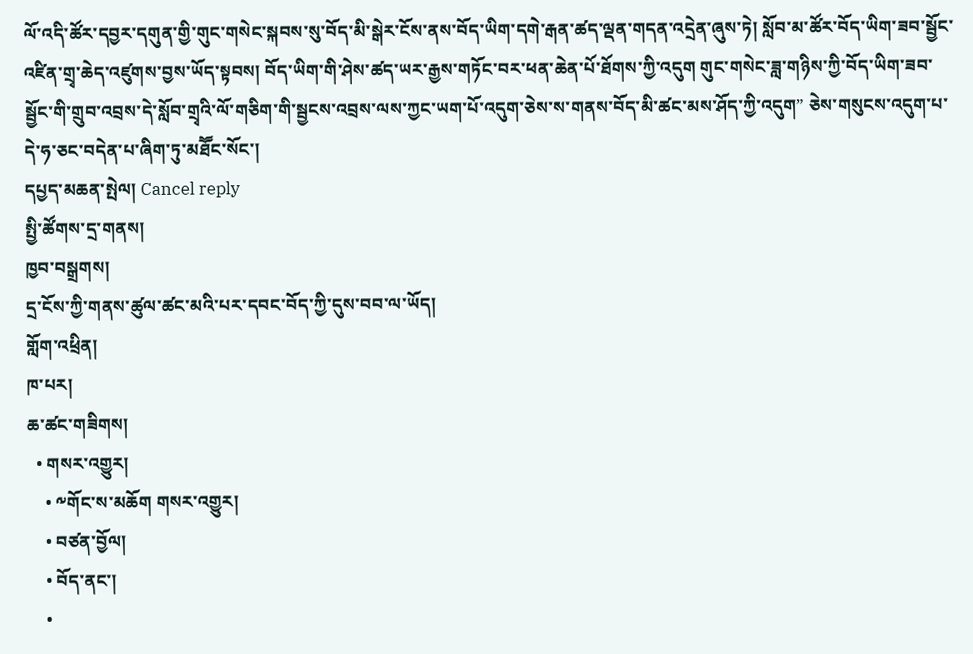ལོ་འདི་ཚོར་དབྱར་དགུན་གྱི་གུང་གསེང་སྐབས་སུ་བོད་མི་སྒེར་ངོས་ནས་བོད་ཡིག་དགེ་རྒན་ཚད་ལྡན་གདན་འདྲེན་ཞུས་ཏེ། སློབ་མ་ཚོར་བོད་ཡིག་ཟབ་སྦྱོང་འཛིན་གྲྭ་ཆེད་འཛུགས་བྱས་ཡོད་སྟབས། བོད་ཡིག་གི་ཤེས་ཚད་ཡར་རྒྱས་གཏོང་བར་ཕན་ཆེན་པོ་ཐོགས་ཀྱི་འདུག གུང་གསེང་ཟླ་གཉིས་ཀྱི་བོད་ཡིག་ཟབ་སྦྱོང་གི་གྲུབ་འབྲས་དེ་སློབ་གྲྭའི་ལོ་གཅིག་གི་སྦྱངས་འབྲས་ལས་ཀྱང་ཡག་པོ་འདུག་ཅེས་ས་གནས་བོད་མི་ཚང་མས་ཤོད་ཀྱི་འདུག” ཅེས་གསུངས་འདུག་པ་དེ་ཧ་ཅང་བདེན་པ་ཞིག་ཏུ་མཐཽང་སོང་།
དཔྱད་མཆན་སྤེལ། Cancel reply
སྤྱི་ཚོགས་དྲ་གནས།
ཁྱབ་བསྒྲགས།
དྲ་ངོས་ཀྱི་གནས་ཚུལ་ཚང་མའི་པར་དབང་བོད་ཀྱི་དུས་བབ་ལ་ཡོད།
གློག་འཕྲིན།
ཁ་པར།
ཆ་ཚང་གཟིགས།
  • གསར་འགྱུར།
    • ༸གོང་ས་མཆོག གསར་འགྱུར།
    • བཙན་བྱོལ།
    • བོད་ནང་།
    •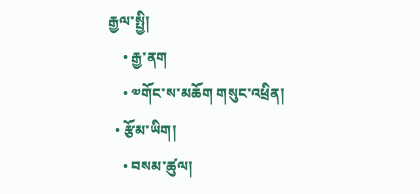རྒྱལ་སྤྱི།
    • རྒྱ་ནག
    • ༧གོང་ས་མཆོག གསུང་འཕྲིན།
  • རྩོམ་ཡིག།
    • བསམ་ཚུལ།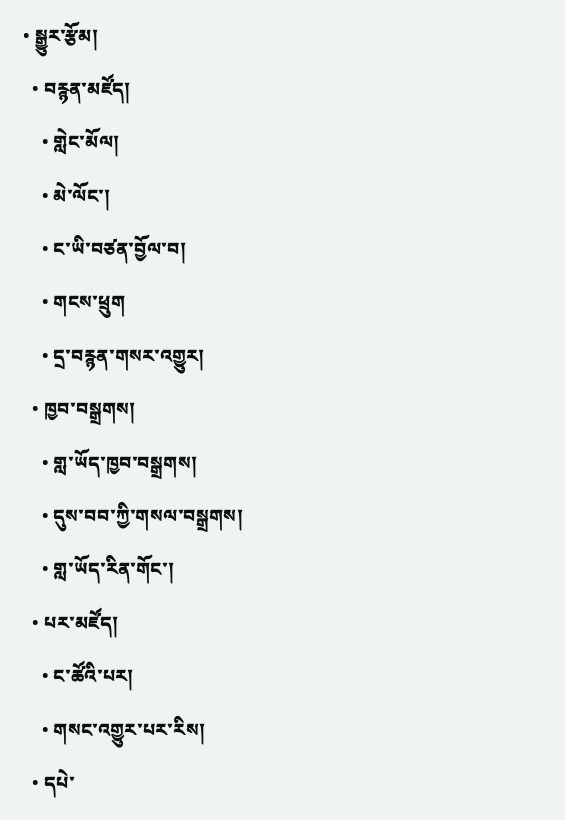• སྒྱུར་རྩོམ།
  • བརྙན་མཛོད།
    • གླེང་མོལ།
    • མེ་ལོང་།
    • ང་ཡི་བཙན་བྱོལ་བ།
    • གངས་ཕྲུག
    • དྲ་བརྙན་གསར་འགྱུར།
  • ཁྱབ་བསྒྲགས།
    • གླ་ཡོད་ཁྱབ་བསྒྲགས།
    • དུས་བབ་ཀྱི་གསལ་བསྒྲགས།
    • གླ་ཡོད་རིན་གོང་།
  • པར་མཛོད།
    • ང་ཚོའི་པར།
    • གསང་འགྱུར་པར་རིས།
  • དཔེ་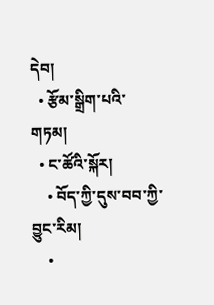དེབ།
  • རྩོམ་སྒྲིག་པའི་གཏམ།
  • ང་ཚོའི་སྐོར།
    • བོད་ཀྱི་དུས་བབ་ཀྱི་བྱུང་རིམ།
    •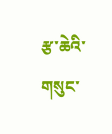རྩ་ཆེའི་གསུང་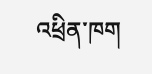འཕྲིན་ཁག